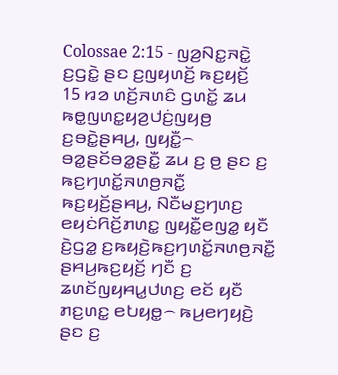Colossae 2:15 - ꤜꤤ꤬ꤡꤢ꤭ꤏꤢꤧ꤭ ꤢ꤬ꤞꤢꤧ꤭ ꤔꤢ ꤢ꤬ꤜꤟꤛꤢꤩ꤬ ꤒꤢ꤬ꤟꤢꤩ꤬
15 ꤙꤤ ꤛꤢꤩ꤬ꤏꤛꤢꤨ ꤞꤛꤢꤩ꤭ ꤘꤣ ꤒꤥ꤭ꤜꤛꤢ꤭ꤟꤤ꤬ꤓꤢꤦ꤬ꤜꤟꤥ꤬ ꤢ꤬ꤋꤢꤧ꤭ꤔꤌꤣ꤬, ꤜꤟꤢꤪ꤭꤮ ꤋꤤ꤭ꤔꤢꤩꤋꤤ꤭ꤔꤢꤪ꤭ ꤘꤣ ꤢ꤬ ꤥ꤬ ꤔꤢ ꤢ꤬ ꤒꤢ꤬ꤚꤛꤢꤩ꤭ꤏꤛꤥ꤬ꤏꤢꤪ꤭ ꤒꤢ꤬ꤟꤢꤩ꤬ꤔꤌꤣ꤬, ꤡꤢꤪꤗꤢ꤬ꤚꤛꤢ꤬ ꤕꤟꤢꤦꤖꤢꤩ꤬ꤊꤛꤢ꤭ ꤜꤟꤢꤪ꤭ꤕꤜꤤ꤭ ꤟꤢꤪ ꤢꤧ꤬ꤞꤤ꤭ ꤢ꤬ꤒꤟꤢꤧ꤬ꤒꤢ꤬ꤚꤛꤢꤩ꤭ꤏꤛꤥ꤬ꤏꤢꤪ꤭ ꤔꤌꤣ꤬ꤒꤢ꤬ꤟꤢꤩ꤬ ꤚꤢꤪ ꤢ꤬ ꤘꤛꤢꤩꤜꤟꤌꤣ꤭ꤓꤛꤢ꤬ ꤕꤢꤩ ꤟꤢꤪ ꤊꤢ꤬ꤛꤢ꤭ ꤕꤝꤟꤥ꤭꤮ ꤒꤣ꤬ꤕꤚꤟꤢꤧ꤬ ꤔꤢ ꤢ꤬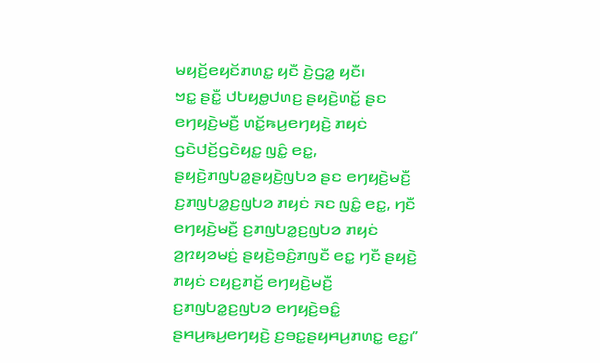ꤗꤟꤢꤩ꤬ꤕꤟꤢꤩꤊꤛꤢ꤭ ꤟꤢꤪ ꤢꤧ꤬ꤞꤤ꤭ ꤟꤢꤪ꤯
ꤠꤢ꤭ ꤔꤢꤪ꤭ ꤓꤝꤟꤥ꤭ꤓꤛꤢ꤬ ꤔꤟꤢꤧ꤬ꤛꤢꤩ꤭ ꤔꤢ ꤕꤚꤟꤢꤧ꤬ꤗꤢꤪ꤬ ꤛꤢꤩ꤭ꤒꤣ꤬ꤕꤚꤟꤢꤧ꤬ ꤊꤟꤢꤦ ꤞꤢꤧꤓꤢꤩ꤬ꤞꤢꤧꤟꤢ꤭ ꤜꤢꤨ꤭ ꤕꤢ꤭, ꤔꤟꤢꤧ꤬ꤊꤜꤝꤤ꤭ꤔꤟꤢꤧ꤬ꤜꤝꤤ ꤔꤢ ꤕꤚꤟꤢꤧ꤬ꤗꤢꤪ꤬ ꤢ꤬ꤊꤜꤝꤤ꤭ꤢ꤬ꤜꤝꤤ ꤊꤟꤢꤦ ꤏꤢ ꤜꤢꤨ꤭ ꤕꤢ꤭, ꤚꤢꤪ ꤕꤚꤟꤢꤧ꤬ꤗꤢꤪ꤬ ꤢ꤬ꤊꤜꤝꤤ꤭ꤢ꤬ꤜꤝꤤ ꤊꤟꤢꤦ ꤤ꤬ꤐꤟꤤꤗꤢꤦ꤬ ꤔꤟꤢꤧ꤬ꤋꤢꤨ꤬ꤊꤜꤢꤪ ꤕꤢ꤭ ꤚꤢꤪ ꤔꤟꤢꤧ꤬ ꤊꤟꤢꤦ ꤢꤟꤢ꤬ꤊꤢꤩ꤬ ꤕꤚꤟꤢꤧ꤬ꤗꤢꤪ꤬ ꤢ꤬ꤊꤜꤝꤤ꤭ꤢ꤬ꤜꤝꤤ ꤕꤚꤟꤢꤧ꤬ꤋꤢꤨ꤭ ꤔꤌꤣ꤬ꤒꤣ꤬ꤕꤚꤟꤢꤧ꤬ ꤢ꤬ꤋꤢ꤭ꤔꤟꤌꤣ꤬ꤊꤛꤢ꤭ ꤕꤢ꤭꤯”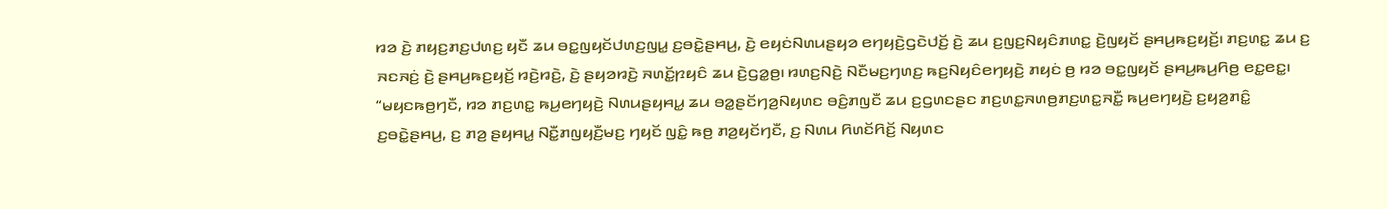ꤙꤤ ꤢꤧ꤬ ꤊꤟꤢ꤬ꤊꤢ꤬ꤓꤛꤢ꤬ ꤟꤢꤪ ꤘꤣ ꤋꤢ꤭ꤜꤟꤢꤩꤓꤛꤢ꤬ꤜꤣ꤭ ꤢ꤬ꤋꤢꤧ꤭ꤔꤌꤣ꤬, ꤢꤧ꤬ ꤕꤟꤢꤦꤡꤛꤣꤔꤟꤤ ꤕꤚꤟꤢꤧ꤬ꤞꤢꤧꤓꤢꤩ꤬ ꤢꤧ꤬ ꤘꤣ ꤢ꤬ꤜꤢ꤬ꤡꤟꤢꤨꤊꤛꤢ꤭ ꤢꤧ꤬ꤜꤟꤢꤩ ꤔꤌꤣ꤬ꤒꤢ꤬ꤟꤢꤩ꤬꤯ ꤊꤢ꤬ꤛꤢ꤭ ꤘꤣ ꤢ꤬ ꤏꤢꤏꤢꤦ꤬ ꤢꤧ꤬ ꤔꤌꤣ꤬ꤒꤢ꤬ꤟꤢꤩ꤬ ꤙꤢꤧ꤬ꤙꤢꤧ꤬, ꤢꤧ꤬ ꤔꤟꤤꤙꤢꤧ꤬ ꤏꤛꤢꤩ꤭ꤐꤟꤢꤨ ꤘꤣ ꤢꤧ꤬ꤞꤤ꤭ꤥ꤬꤯ ꤙꤛꤢ꤬ꤡꤢꤧ꤬ ꤡꤢꤪꤗꤢ꤬ꤚꤛꤢ꤬ ꤒꤢ꤬ꤡꤟꤢꤨꤕꤚꤟꤢꤧ꤬ ꤊꤟꤢꤦ ꤥ꤬ ꤙꤤ ꤋꤢ꤭ꤜꤟꤢꤩ ꤔꤌꤣ꤬ꤒꤣ꤬ꤖꤥ꤬ ꤕꤢ꤭ꤕꤢ꤭꤯
“ꤗꤟꤢꤒꤥ꤬ꤚꤢꤪ, ꤙꤤ ꤊꤢ꤬ꤛꤢ꤭ ꤒꤣ꤬ꤕꤚꤟꤢꤧ꤬ ꤡꤛꤣꤔꤟꤌꤣ꤭ ꤘꤣ ꤋꤤ꤭ꤔꤢꤩꤚꤤ꤬ꤡꤟꤛꤢ ꤋꤢꤨ꤬ꤊꤜꤢꤪ ꤘꤣ ꤢ꤬ꤞꤛꤢꤔꤢ ꤊꤢ꤬ꤛꤢ꤭ꤏꤛꤥ꤬ꤊꤢ꤬ꤛꤢ꤭ꤏꤢꤪ꤭ ꤒꤣ꤬ꤕꤚꤟꤢꤧ꤬ ꤢ꤬ꤟꤤ꤬ꤊꤢꤨ꤭ ꤢ꤬ꤋꤢꤧ꤭ꤔꤌꤣ꤬, ꤢ꤬ ꤊꤤ꤬ ꤔꤟꤌꤣ꤭ ꤡꤢꤪ꤭ꤊꤜꤟꤢꤪ꤬ꤗꤢ꤬ ꤚꤟꤢꤩ ꤜꤢꤨ꤭ ꤒꤥ꤬ ꤊꤤ꤬ꤟꤢꤩꤚꤢꤪ, ꤢ꤬ ꤡꤛꤣ ꤖꤛꤢꤩꤖꤢꤩ꤬ ꤡꤟꤛꤢ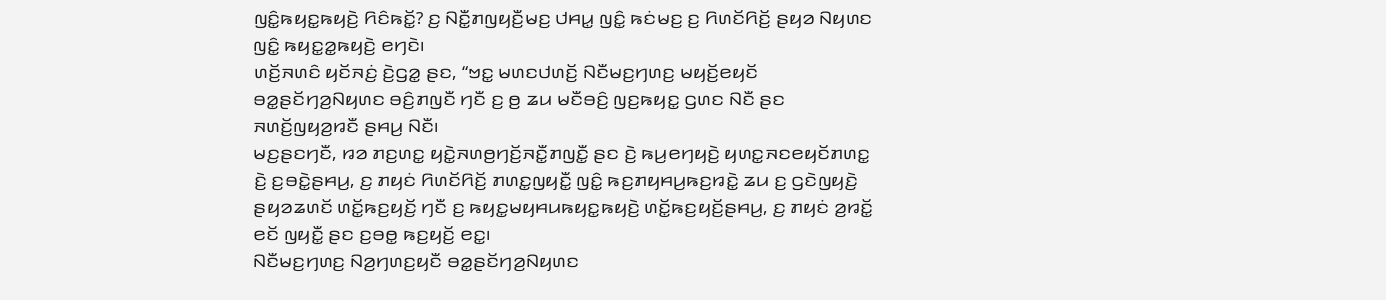ꤜꤢꤨ꤭ꤒꤟꤢ꤭ꤒꤟꤢꤧ꤬ ꤖꤢꤨꤒꤢꤩ꤭? ꤢ꤬ ꤡꤢꤪ꤭ꤊꤜꤟꤢꤪ꤬ꤗꤢ꤬ ꤓꤌꤣ꤭ ꤜꤢꤨ꤭ ꤒꤢꤦꤗꤢ꤬ ꤢ꤬ ꤖꤛꤢꤩꤖꤢꤩ꤬ ꤔꤟꤤ ꤡꤟꤛꤢ ꤜꤢꤨ꤭ ꤒꤟꤢ꤭ꤤ꤭ꤒꤟꤢꤧ꤬ ꤕꤚꤢꤧ꤯
ꤛꤢꤩ꤬ꤏꤛꤢꤨ ꤟꤢꤩꤏꤢꤦ꤬ ꤢꤧ꤬ꤞꤤ꤭ ꤔꤢ, “ꤠꤢ꤭ ꤗꤛꤢꤓꤛꤢꤩ꤬ ꤡꤢꤪꤗꤢ꤬ꤚꤛꤢ꤬ ꤗꤟꤢꤩ꤬ꤕꤟꤢꤩ ꤋꤤ꤭ꤔꤢꤩꤚꤤ꤬ꤡꤟꤛꤢ ꤋꤢꤨ꤬ꤊꤜꤢꤪ ꤚꤢꤪ ꤢ꤬ ꤥ꤬ ꤘꤣ ꤗꤢꤪꤋꤢꤨ꤬ ꤜꤢ꤬ꤒꤟꤢ꤭ ꤞꤛꤢ ꤡꤢꤪ ꤔꤢ ꤏꤛꤢꤩ꤬ꤜꤟꤤ꤬ꤙꤢꤪ ꤔꤌꤣ꤬ ꤡꤢꤪ꤯
ꤗꤢ꤬ꤔꤢꤚꤢꤪ, ꤙꤤ ꤊꤢ꤬ꤛꤢ꤭ ꤟꤢꤧ꤭ꤏꤛꤥ꤬ꤚꤢꤩ꤬ꤏꤢꤪ꤭ꤊꤜꤢꤪ꤭ ꤔꤢ ꤢꤧ꤬ ꤒꤣ꤬ꤕꤚꤟꤢꤧ꤬ ꤟꤛꤢ꤭ꤏꤢꤕꤟꤢꤩꤊꤛꤢ꤭ ꤢꤧ꤬ ꤢ꤬ꤋꤢꤧ꤭ꤔꤌꤣ꤬, ꤢ꤬ ꤊꤟꤢꤦ ꤖꤛꤢꤩꤖꤢꤩ꤬ ꤊꤛꤢ꤭ꤜꤟꤢꤪ꤭ ꤜꤢꤨ꤭ ꤒꤢ꤬ꤊꤟꤌꤣ꤬ꤒꤢ꤬ꤙꤢꤧ꤭ ꤘꤣ ꤢ꤬ ꤞꤢꤧꤜꤟꤢꤧ꤬ ꤔꤟꤤꤘꤛꤢꤩ ꤛꤢꤩ꤭ꤒꤢ꤬ꤟꤢꤩ꤬ ꤚꤢꤪ ꤢ꤬ ꤒꤟꤢ꤭ꤗꤟꤌꤣꤒꤟꤢ꤭ꤒꤟꤢꤧ꤬ ꤛꤢꤩ꤭ꤒꤢ꤬ꤟꤢꤩ꤬ꤔꤌꤣ꤬, ꤢ꤬ ꤊꤟꤢꤦ ꤤ꤬ꤙꤢꤩ꤭ ꤕꤢꤩ ꤜꤟꤢꤪ꤭ ꤔꤢ ꤢ꤬ꤋꤥ꤭ ꤒꤢ꤬ꤟꤢꤩ꤬ ꤕꤢ꤭꤯
ꤡꤢꤪꤗꤢ꤬ꤚꤛꤢ꤬ ꤡꤤ꤬ꤚꤛꤢ꤬ꤟꤢꤪ ꤋꤤ꤭ꤔꤢꤩꤚꤤ꤬ꤡꤟꤛꤢ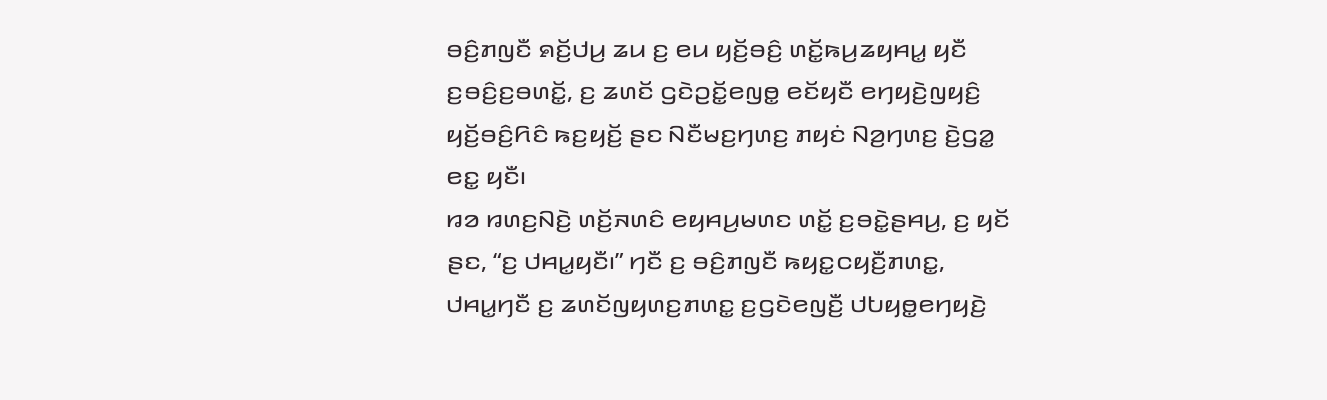ꤋꤢꤨ꤬ꤊꤜꤢꤪ ꤎꤢꤩ꤬ꤓꤣ꤬ ꤘꤣ ꤢ꤬ ꤕꤣ ꤟꤢꤩ꤬ꤋꤢꤨ꤬ ꤛꤢꤩ꤭ꤒꤣ꤬ꤘꤟꤌꤣ꤭ ꤟꤢꤪ ꤢ꤬ꤋꤢꤨ꤬ꤢ꤬ꤋꤛꤢꤩ꤭, ꤢ꤬ ꤘꤛꤢꤩ ꤞꤢꤧꤑꤢꤩ꤭ꤕꤜꤥ꤭ ꤕꤢꤩꤟꤢꤪ ꤕꤚꤟꤢꤧ꤬ꤜꤟꤢꤨ꤬ ꤟꤢꤩ꤬ꤋꤢꤨ꤬ꤖꤢꤨ ꤒꤢ꤬ꤟꤢꤩ꤬ ꤔꤢ ꤡꤢꤪꤗꤢ꤬ꤚꤛꤢ꤬ ꤊꤟꤢꤦ ꤡꤤ꤬ꤚꤛꤢ꤬ ꤢꤧ꤬ꤞꤤ꤭ ꤕꤢ꤭ ꤟꤢꤪ꤯
ꤙꤤ ꤙꤛꤢ꤬ꤡꤢꤧ꤬ ꤛꤢꤩ꤬ꤏꤛꤢꤨ ꤕꤟꤌꤣ꤬ꤗꤛꤢ ꤛꤢꤩ꤭ ꤢ꤬ꤋꤢꤧ꤭ꤔꤌꤣ꤬, ꤢ꤬ ꤟꤢꤩ ꤔꤢ, “ꤢ꤬ ꤓꤌꤣ꤭ꤟꤢꤪ꤯” ꤚꤢꤪ ꤢ꤬ ꤋꤢꤨ꤬ꤊꤜꤢꤪ ꤒꤟꤢ꤭ꤍꤟꤢꤪ꤬ꤊꤛꤢ꤭, ꤓꤌꤣ꤭ꤚꤢꤪ ꤢ꤬ ꤘꤛꤢꤩꤜꤟꤛꤢ꤬ꤊꤛꤢ꤭ ꤢ꤬ꤞꤢꤧꤕꤜꤢꤪ꤬ ꤓꤝꤟꤥ꤭ꤕꤚꤟꤢꤧ꤬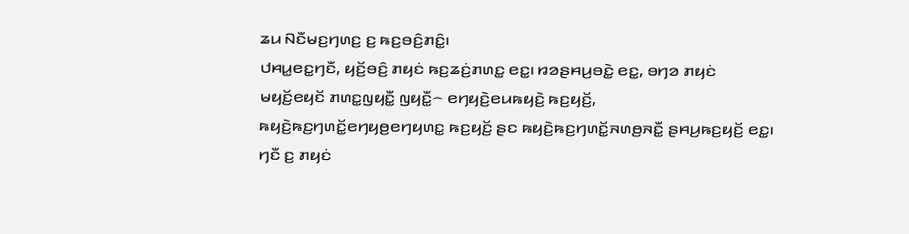ꤘꤣ ꤡꤢꤪꤗꤢ꤬ꤚꤛꤢ꤬ ꤢ꤬ ꤒꤢ꤬ꤋꤢꤨ꤬ꤊꤢꤨ꤭꤯
ꤓꤌꤣ꤭ꤕꤢ꤭ꤚꤢꤪ, ꤟꤢꤩ꤬ꤋꤢꤨ꤬ ꤊꤟꤢꤦ ꤒꤢ꤬ꤘꤢꤦ꤬ꤊꤛꤢ꤭ ꤕꤢ꤭꤯ ꤙꤤꤔꤌꤣ꤬ꤋꤢꤧ꤭ ꤕꤢ꤭, ꤋꤚꤤ ꤊꤟꤢꤦ ꤗꤟꤢꤩ꤬ꤕꤟꤢꤩ ꤊꤛꤢ꤭ꤜꤟꤢꤪ꤭ ꤜꤟꤢꤪ꤭꤮ ꤕꤚꤟꤢꤧ꤬ꤕꤣꤒꤟꤢꤧ꤬ ꤒꤢ꤬ꤟꤢꤩ꤬, ꤒꤟꤢꤧ꤬ꤒꤢ꤬ꤚꤛꤢꤩ꤭ꤕꤚꤟꤥ꤬ꤕꤚꤟꤛꤢ꤭ ꤒꤢ꤬ꤟꤢꤩ꤬ ꤔꤢ ꤒꤟꤢꤧ꤬ꤒꤢ꤬ꤚꤛꤢꤩ꤭ꤏꤛꤥ꤬ꤏꤢꤪ꤭ ꤔꤌꤣ꤬ꤒꤢ꤬ꤟꤢꤩ꤬ ꤕꤢ꤭꤯ ꤚꤢꤪ ꤢ꤬ ꤊꤟꤢꤦ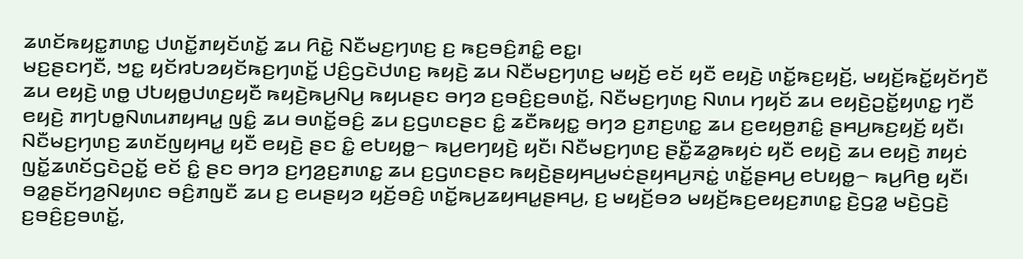ꤘꤛꤢꤩꤒꤟꤢ꤭ꤊꤛꤢ꤭ ꤓꤛꤢꤩ꤭ꤊꤟꤢꤩꤛꤢꤩ꤭ ꤘꤣ ꤖꤢꤧ꤭ ꤡꤢꤪꤗꤢ꤬ꤚꤛꤢ꤬ ꤢ꤬ ꤒꤢ꤬ꤋꤢꤨ꤬ꤊꤢꤨ꤭ ꤕꤢ꤭꤯
ꤗꤢ꤬ꤔꤢꤚꤢꤪ, ꤠꤢ꤭ ꤟꤢꤩꤙꤝꤤꤟꤢꤩꤒꤢ꤬ꤚꤛꤢꤩ꤭ ꤓꤢꤨ꤬ꤞꤢꤧꤓꤛꤢ꤬ ꤒꤟꤢꤧ꤬ ꤘꤣ ꤡꤢꤪꤗꤢ꤬ꤚꤛꤢ꤬ ꤗꤟꤢꤩ꤬ ꤕꤢꤩ ꤟꤢꤪ ꤕꤟꤢꤧ꤬ ꤛꤢꤩ꤭ꤒꤢ꤬ꤟꤢꤩ꤬, ꤗꤟꤢꤩ꤬ꤒꤢꤩ꤭ꤟꤢꤩꤚꤢꤪ ꤘꤣ ꤕꤟꤢꤧ꤬ ꤛꤥ꤭ ꤓꤝꤟꤥ꤭ꤓꤛꤢ꤬ꤟꤢꤪ ꤒꤟꤢꤧ꤬ꤒꤣ꤬ꤡꤣ꤬ ꤒꤟꤣꤔꤢ ꤋꤚꤤ ꤢ꤬ꤋꤢꤨ꤬ꤢ꤬ꤋꤛꤢꤩ꤭, ꤡꤢꤪꤗꤢ꤬ꤚꤛꤢ꤬ ꤡꤛꤣ ꤚꤟꤢꤩ ꤘꤣ ꤕꤟꤢꤧ꤬ꤑꤢꤩ꤭ꤟꤛꤢ꤭ ꤚꤢꤪ ꤕꤟꤢꤧ꤬ ꤊꤚꤝꤥ꤭ꤡꤛꤣꤊꤟꤌꤣ꤭ ꤜꤢꤨ꤭ ꤘꤣ ꤋꤛꤢꤩ꤭ꤋꤢꤨ꤬ ꤘꤣ ꤢ꤬ꤞꤛꤢꤔꤢ ꤢꤨ꤭ ꤘꤢꤪꤒꤟꤢ꤭ ꤋꤚꤤ ꤢ꤬ꤊꤢ꤬ꤛꤢ꤭ ꤘꤣ ꤢ꤬ꤕꤟꤥ꤬ꤊꤢꤨ꤭ ꤔꤌꤣ꤬ꤒꤢ꤬ꤟꤢꤩ꤬ ꤟꤢꤪ꤯ ꤡꤢꤪꤗꤢ꤬ꤚꤛꤢ꤬ ꤘꤛꤢꤩꤜꤟꤌꤣ꤭ ꤟꤢꤪ ꤕꤟꤢꤧ꤬ ꤔꤢ ꤢꤨ꤭ ꤕꤝꤟꤥ꤭꤮ ꤒꤣ꤬ꤕꤚꤟꤢꤧ꤬ ꤟꤢꤪ꤯ ꤡꤢꤪꤗꤢ꤬ꤚꤛꤢ꤬ ꤔꤢꤪ꤭ꤘꤤ꤭ꤒꤟꤢꤦ ꤟꤢꤪ ꤕꤟꤢꤧ꤬ ꤘꤣ ꤕꤟꤢꤧ꤬ ꤊꤟꤢꤦ ꤜꤢꤩ꤭ꤘꤛꤢꤩꤞꤢꤧꤑꤢꤩ꤭ ꤕꤢꤩ ꤢꤨ꤭ ꤔꤢ ꤋꤚꤤ ꤢ꤬ꤚꤤ꤬ꤢ꤬ꤊꤛꤢ꤭ ꤘꤣ ꤢ꤬ꤞꤛꤢꤔꤢ ꤒꤟꤢꤧ꤬ꤔꤟꤌꤣ꤬ꤗꤢꤦꤔꤟꤌꤣ꤬ꤏꤢꤦ꤭ ꤛꤢꤩ꤭ꤔꤌꤣ꤬ ꤕꤝꤟꤥ꤭꤮ ꤒꤣ꤬ꤖꤥ꤬ ꤟꤢꤪ꤯
ꤋꤤ꤭ꤔꤢꤩꤚꤤ꤬ꤡꤟꤛꤢ ꤋꤢꤨ꤬ꤊꤜꤢꤪ ꤘꤣ ꤢ꤬ ꤕꤣꤔꤟꤤ ꤟꤢꤩ꤬ꤋꤢꤨ꤬ ꤛꤢꤩ꤭ꤒꤣ꤬ꤘꤟꤌꤣ꤭ꤔꤌꤣ꤬, ꤢ꤬ ꤗꤟꤢꤩ꤬ꤋꤤ ꤗꤟꤢꤩ꤬ꤒꤢ꤬ꤕꤟꤢ꤬ꤊꤛꤢ꤭ ꤢꤧ꤬ꤞꤤ꤭ ꤗꤢꤧ꤬ꤞꤢꤧ꤬ ꤢ꤬ꤋꤢꤨ꤬ꤢ꤬ꤋꤛꤢꤩ꤭,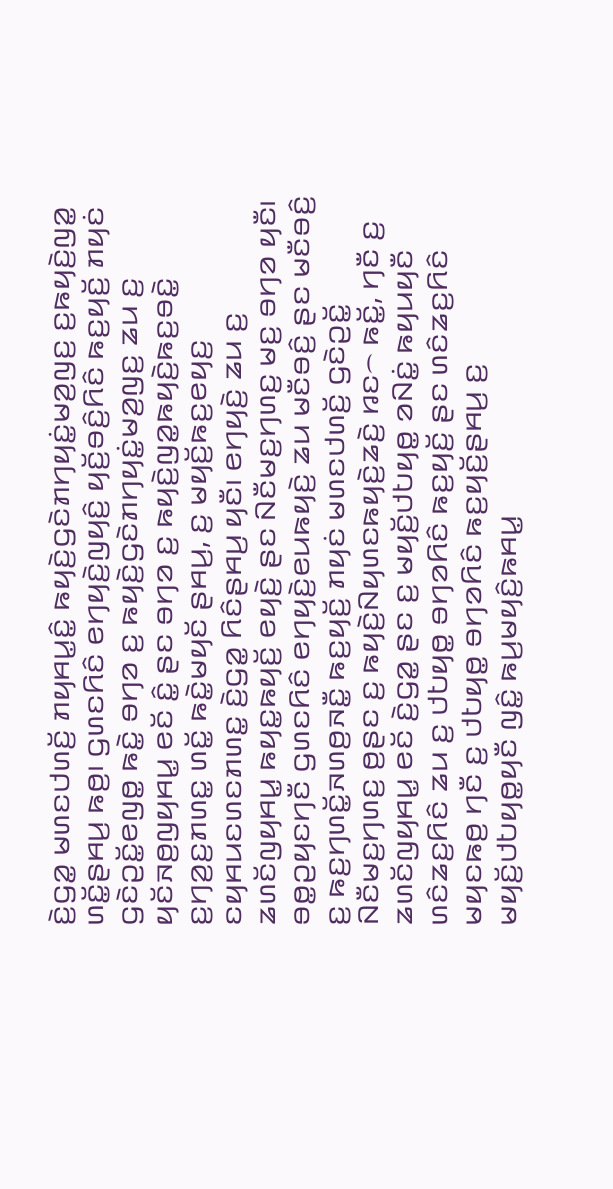ꤢꤧ꤬ꤞꤤ꤭ ꤗꤛꤢꤓꤛꤢꤩ꤬ ꤊꤟꤌꤣ꤭ꤢꤨ꤭ ꤒꤟꤢꤧ꤬ꤞꤢꤧꤊꤚꤟꤢꤦ꤭ꤗꤤ꤬ꤜꤢ꤬ ꤢ꤬ꤒꤟꤢꤧ꤬ꤜꤤ꤭ ꤛꤢꤩ꤭ꤔꤌꤣ꤬ ꤒꤥ꤬꤯ ꤞꤛꤢꤖꤢꤨ ꤕꤚꤟꤢꤧ꤬ꤜꤟꤢꤨ꤬ ꤟꤢꤩ꤬ꤋꤢꤨ꤬ꤖꤢꤨ ꤒꤢ꤬ꤟꤢꤩ꤬ ꤊꤟꤢꤦ ꤞꤢꤧꤑꤢꤩ꤭ꤕꤜꤥ꤭ ꤒꤢꤧ꤭ ꤋꤚꤤ ꤢ꤬ ꤒꤟꤢꤧ꤬ꤞꤢꤧꤊꤚꤟꤢꤦ꤭ꤗꤤ꤬ꤜꤢ꤬ ꤘꤣ ꤢ꤬ ꤟꤢꤩꤏꤥ꤬ꤜꤟꤌꤣ꤭ ꤕꤢꤩ ꤢꤨ꤭ ꤔꤢ ꤋꤚꤤ ꤢ꤬ ꤒꤟꤢꤧ꤬ꤜꤤ꤭ꤒꤟꤢꤧ꤬ꤒꤢ꤬ꤋꤢꤧ꤭ ꤢ꤬ꤚꤤ꤬ꤢ꤬ꤊꤛꤢ꤭ ꤛꤢꤩ꤭ ꤒꤢꤧ꤭ꤗꤟꤢꤩ ꤔꤌꤣ꤬, ꤢ꤬ ꤗꤟꤢꤩ꤬ꤒꤢ꤬ꤕꤟꤢ꤬ ꤢꤟꤌꤣꤢꤛꤢꤊꤛꤢ꤭ ꤢꤧ꤬ꤞꤤ꤭ ꤖꤢꤨꤔꤌꤣ꤬ ꤟꤢꤪ꤯ ꤕꤚꤟꤢꤧ꤬ ꤘꤣ ꤢ꤬ ꤘꤛꤢꤩꤜꤟꤌꤣ꤭ ꤒꤟꤢ꤭ꤒꤟꤢꤩ꤬ ꤕꤟꤢꤧ꤬ ꤔꤢ ꤡꤢꤪꤗꤢ꤬ꤚꤛꤢ꤬ ꤗꤢ꤬ ꤋꤚꤤ ꤟꤢꤪ꤯
ꤋꤥ꤭ꤑꤟꤢꤚꤢꤪ ꤞꤛꤢꤖꤢꤨ ꤕꤚꤟꤢꤧ꤬ꤕꤣꤒꤟꤢꤧ꤬ ꤘꤣ ꤗꤢꤪꤋꤢꤨ꤬ ꤔꤢ ꤗꤢꤪꤋꤢꤨ꤬ ꤢ꤬ ꤒꤢ꤬ꤚꤛꤢꤩ꤭ꤏꤛꤥ꤬ꤏꤢꤪ꤭ ꤒꤢ꤬ꤟꤢꤩ꤬ ꤊꤟꤢꤦ ꤗꤛꤢꤓꤛꤢꤩ꤬ ꤞꤢꤧꤑꤢꤩ꤭ ꤡꤢꤪꤗꤢ꤬ꤚꤛꤢ꤬ ꤥ꤬ꤔꤢ ꤢ꤬ ꤒꤟꤢꤧ꤬ꤡꤟꤛꤢꤒꤟꤢꤧ꤬ꤘꤢꤧ꤬ ꤙꤢ꤮ ꤒꤢꤩ꤭, ꤚꤢꤪ ꤢ꤬ ꤘꤛꤢꤩꤜꤟꤌꤣ꤭ ꤕꤢꤩ ꤢꤧ꤬ꤞꤤ꤭ ꤔꤢ ꤢ꤬ ꤗꤟꤢꤩ꤬ꤓꤝꤟꤥ꤭ ꤤꤡꤢꤦ꤭ ꤒꤟꤣꤟꤢꤪ ꤛꤢꤨꤘꤢ꤬ꤖꤢꤨ ꤘꤣ ꤢ꤬ ꤓꤝꤟꤥ꤭ ꤋꤚꤤꤖꤢꤨ ꤒꤢ꤬ꤟꤢꤩ꤬ ꤔꤢ ꤛꤢꤨꤘꤢ꤬ꤖꤢꤨ ꤗꤟꤢꤒꤥ꤬ ꤚꤢꤪ ꤢ꤬ ꤓꤝꤟꤥ꤭ ꤋꤚꤤꤖꤢꤨ ꤒꤢ꤬ꤟꤢꤩ꤬ꤔꤌꤣ꤬ ꤢ꤬ ꤗꤟꤢꤩ꤬ꤓꤝꤟꤥ꤭ꤟꤢꤪ ꤜꤢꤨ꤭ ꤒꤣ꤬ꤗꤟꤢꤨ꤬ꤒꤌꤣ꤭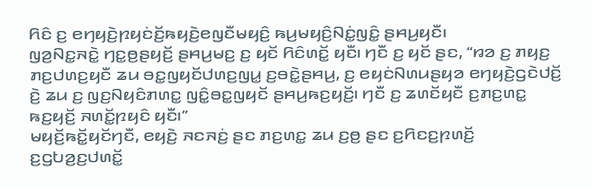ꤖꤢꤨ ꤢ꤬ ꤕꤚꤟꤢꤧ꤬ꤐꤟꤢꤦꤢꤩ꤬ꤒꤟꤢꤧ꤬ꤕꤜꤢꤪꤗꤟꤢꤨ꤬ ꤒꤣ꤬ꤗꤟꤢꤨ꤬ꤡꤢꤦ꤭ꤜꤢꤨ꤭ ꤔꤌꤣ꤬ꤟꤢꤪ꤯
ꤜꤤ꤬ꤡꤢ꤭ꤏꤢꤧ꤭ ꤚꤢ꤭ꤥ꤬ꤔꤟꤢꤩ꤬ ꤔꤌꤣ꤬ꤗꤢ꤬ ꤢ꤬ ꤟꤢꤩ ꤖꤢꤨꤛꤢꤩ꤭ ꤟꤢꤪ꤯ ꤚꤢꤪ ꤢ꤬ ꤟꤢꤩ ꤔꤢ, “ꤙꤤ ꤢ꤬ ꤊꤟꤢ꤬ ꤊꤢ꤬ꤓꤛꤢ꤬ꤟꤢꤪ ꤘꤣ ꤋꤢ꤭ꤜꤟꤢꤩꤓꤛꤢ꤬ꤜꤣ꤭ ꤢ꤬ꤋꤢꤧ꤭ꤔꤌꤣ꤬, ꤢ꤬ ꤕꤟꤢꤦꤡꤛꤣꤔꤟꤤ ꤕꤚꤟꤢꤧ꤬ꤞꤢꤧꤓꤢꤩ꤬ ꤢꤧ꤬ ꤘꤣ ꤢ꤬ ꤜꤢ꤬ꤡꤟꤢꤨꤊꤛꤢ꤭ ꤜꤢꤨ꤭ꤋꤢ꤭ꤜꤟꤢꤩ ꤔꤌꤣ꤬ꤒꤢ꤬ꤟꤢꤩ꤬꤯ ꤚꤢꤪ ꤢ꤬ ꤘꤛꤢꤩꤟꤢꤪ ꤢ꤬ꤊꤢ꤬ꤛꤢ꤭ ꤒꤢ꤬ꤟꤢꤩ꤬ ꤏꤛꤢꤩ꤭ꤐꤟꤢꤨ ꤟꤢꤪ꤯”
ꤗꤟꤢꤩ꤬ꤒꤢꤩ꤭ꤟꤢꤩꤚꤢꤪ, ꤕꤟꤢꤧ꤬ ꤏꤢꤏꤢꤦ꤬ ꤔꤢ ꤊꤢ꤬ꤛꤢ꤭ ꤘꤣ ꤢ꤬ꤥ꤬ ꤔꤢ ꤢ꤬ꤖꤢꤢ꤬ꤐꤛꤢꤩ꤬ ꤢ꤬ꤞꤝꤤ꤬ꤢ꤬ꤓꤛꤢꤩ꤭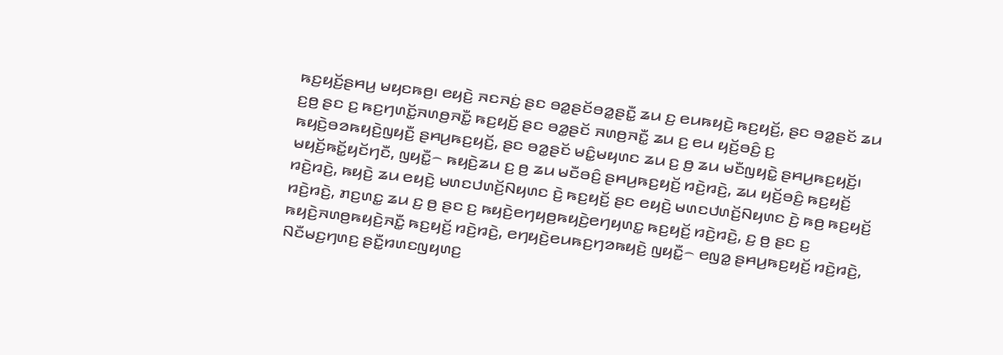ꤒꤢ꤬ꤟꤢꤩ꤬ꤔꤌꤣ꤬ ꤗꤟꤢꤒꤥ꤬꤯ ꤕꤟꤢꤧ꤬ ꤏꤢꤏꤢꤦ꤬ ꤔꤢ ꤋꤤ꤭ꤔꤢꤩꤋꤤ꤭ꤔꤢꤪ꤭ ꤘꤣ ꤢ꤬ ꤕꤣꤒꤟꤢꤧ꤬ ꤒꤢ꤬ꤟꤢꤩ꤬, ꤔꤢ ꤋꤤ꤭ꤔꤢꤩ ꤘꤣ ꤢ꤬ꤥ꤬ ꤔꤢ ꤢ꤬ ꤒꤢ꤬ꤚꤛꤢꤩ꤭ꤏꤛꤥ꤬ꤏꤢꤪ꤭ ꤒꤢ꤬ꤟꤢꤩ꤬ ꤔꤢ ꤋꤤ꤭ꤔꤢꤩ ꤏꤛꤥ꤬ꤏꤢꤪ꤭ ꤘꤣ ꤢ꤬ ꤕꤣ ꤟꤢꤩ꤬ꤋꤢꤨ꤬ ꤢ꤬ ꤒꤟꤢꤧ꤬ꤋꤤꤒꤟꤢꤧ꤬ꤜꤟꤢꤪ꤬ ꤔꤌꤣ꤬ꤒꤢ꤬ꤟꤢꤩ꤬, ꤔꤢ ꤋꤤ꤭ꤔꤢꤩ ꤗꤢꤨ꤭ꤗꤟꤛꤢ ꤘꤣ ꤢ꤬ ꤥ꤬ ꤘꤣ ꤗꤢꤪꤜꤟꤢꤧ꤭ ꤔꤌꤣ꤬ꤒꤢ꤬ꤟꤢꤩ꤬꤯
ꤗꤟꤢꤩ꤬ꤒꤢꤩ꤭ꤟꤢꤩꤚꤢꤪ, ꤜꤟꤢꤪ꤭꤮ ꤒꤟꤢꤧ꤬ꤘꤣ ꤢ꤬ ꤥ꤬ ꤘꤣ ꤗꤢꤪꤋꤢꤨ꤬ ꤔꤌꤣ꤬ꤒꤢ꤬ꤟꤢꤩ꤬ ꤙꤢꤧ꤬ꤙꤢꤧ꤬, ꤘꤣ ꤟꤢꤩ꤬ꤋꤢꤨ꤬ ꤒꤢ꤬ꤟꤢꤩ꤬ ꤙꤢꤧ꤬ꤙꤢꤧ꤬, ꤒꤟꤢꤧ꤬ ꤘꤣ ꤕꤟꤢꤧ꤬ ꤗꤛꤢꤓꤛꤢꤩ꤬ꤡꤟꤛꤢ ꤢꤧ꤬ ꤒꤢ꤬ꤟꤢꤩ꤬ ꤔꤢ ꤕꤟꤢꤧ꤬ ꤗꤛꤢꤓꤛꤢꤩ꤬ꤡꤟꤛꤢ ꤢꤧ꤬ ꤒꤥ꤬ ꤒꤢ꤬ꤟꤢꤩ꤬ ꤙꤢꤧ꤬ꤙꤢꤧ꤬, ꤊꤢ꤬ꤛꤢ꤭ ꤘꤣ ꤢ꤬ ꤥ꤬ ꤔꤢ ꤢ꤬ ꤒꤟꤢꤧ꤬ꤕꤚꤟꤥ꤬ꤒꤟꤢꤧ꤬ꤕꤚꤟꤛꤢ꤭ ꤒꤢ꤬ꤟꤢꤩ꤬ ꤙꤢꤧ꤬ꤙꤢꤧ꤬, ꤢ꤬ ꤥ꤬ ꤔꤢ ꤢ꤬ ꤒꤟꤢꤧ꤬ꤏꤛꤥ꤬ꤒꤟꤢꤧ꤬ꤏꤢꤪ꤭ ꤒꤢ꤬ꤟꤢꤩ꤬ ꤙꤢꤧ꤬ꤙꤢꤧ꤬, ꤕꤚꤟꤢꤧ꤬ꤕꤣꤒꤢ꤬ꤚꤤꤒꤟꤢꤧ꤬ ꤜꤟꤢꤪ꤭꤮ ꤕꤜꤤ꤭ ꤔꤌꤣ꤬ꤒꤢ꤬ꤟꤢꤩ꤬ ꤙꤢꤧ꤬ꤙꤢꤧ꤬, ꤡꤢꤪꤗꤢ꤬ꤚꤛꤢ꤬ ꤔꤢꤪ꤭ꤙꤛꤢꤜꤟꤛꤢ꤬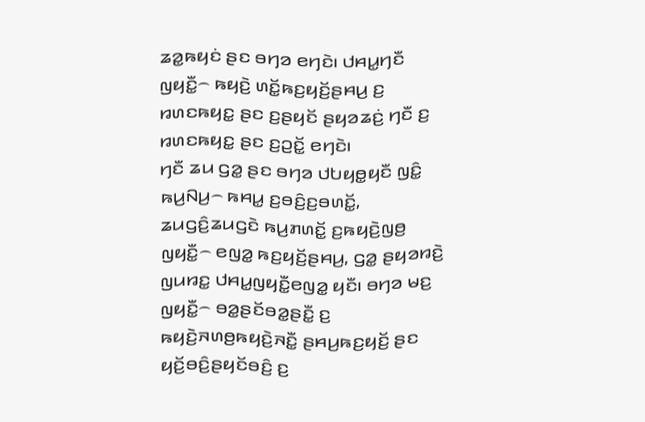ꤘꤤ꤭ꤒꤟꤢꤦ ꤔꤢ ꤋꤚꤤ ꤕꤚꤢꤧ꤯ ꤓꤌꤣ꤭ꤚꤢꤪ ꤜꤟꤢꤪ꤭꤮ ꤒꤟꤢꤧ꤬ ꤛꤢꤩ꤭ꤒꤢ꤬ꤟꤢꤩ꤬ꤔꤌꤣ꤬ ꤢ꤬ ꤙꤛꤢꤒꤟꤢ꤭ ꤔꤢ ꤢ꤬ꤔꤟꤢꤩ ꤔꤟꤤꤘꤢꤦ꤬ ꤚꤢꤪ ꤢ꤬ ꤙꤛꤢꤒꤟꤢ꤭ ꤔꤢ ꤢ꤬ꤑꤢꤩ꤭ ꤕꤚꤢꤧ꤯
ꤚꤢꤪ ꤘꤣ ꤞꤤ꤭ ꤔꤢ ꤋꤚꤤ ꤓꤝꤟꤥ꤭ꤟꤢꤪ ꤜꤢꤨ꤭ ꤒꤣ꤬ꤡꤣ꤬꤮ ꤒꤌꤣ꤭ ꤢ꤬ꤋꤢꤨ꤬ꤢ꤬ꤋꤛꤢꤩ꤭, ꤘꤣꤞꤢꤨ꤬ꤘꤣꤞꤢꤧ ꤒꤣ꤬ꤊꤛꤢꤩ꤭ ꤢ꤬ꤒꤟꤢꤧ꤬ꤜꤥ꤬ ꤜꤟꤢꤪ꤭꤮ ꤕꤜꤤ꤭ ꤒꤢ꤬ꤟꤢꤩ꤬ꤔꤌꤣ꤬, ꤞꤤ꤭ ꤔꤟꤤꤙꤢꤧ꤬ ꤜꤣꤙꤢ꤭ ꤓꤌꤣ꤭ꤜꤟꤢꤪ꤭ꤕꤜꤤ꤭ ꤟꤢꤪ꤯ ꤋꤚꤤ ꤗꤢ꤬ ꤜꤟꤢꤪ꤭꤮ ꤋꤤ꤭ꤔꤢꤩꤋꤤ꤭ꤔꤢꤪ꤭ ꤢ꤬ ꤒꤟꤢꤧ꤬ꤏꤛꤥ꤬ꤒꤟꤢꤧ꤬ꤏꤢꤪ꤭ ꤔꤌꤣ꤬ꤒꤢ꤬ꤟꤢꤩ꤬ ꤔꤢ ꤟꤢꤩ꤬ꤋꤢꤨ꤬ꤔꤟꤢꤩꤋꤢꤨ꤬ ꤢ꤬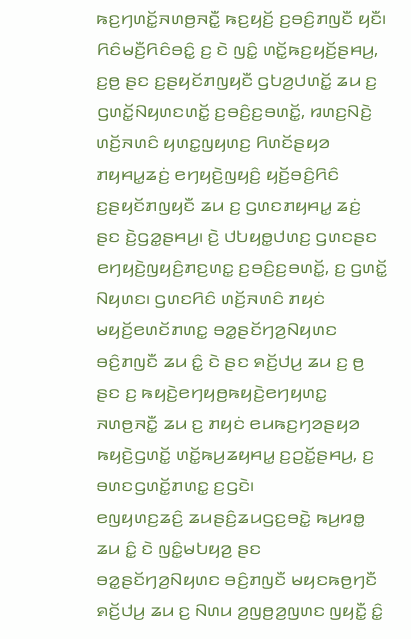ꤒꤢ꤬ꤚꤛꤢꤩ꤭ꤏꤛꤥ꤬ꤏꤢꤪ꤭ ꤒꤢ꤬ꤟꤢꤩ꤬ ꤢ꤬ꤋꤢꤨ꤬ꤊꤜꤢꤪ ꤟꤢꤪ꤯
ꤖꤢꤨꤗꤢꤪ꤬ꤖꤢꤨꤋꤢꤨ꤭ ꤢ꤬ ꤢꤧ ꤜꤢꤨ꤭ ꤛꤢꤩ꤭ꤒꤢ꤬ꤟꤢꤩ꤬ꤔꤌꤣ꤬, ꤢ꤬ꤥ꤬ ꤔꤢ ꤢ꤬ꤔꤟꤢꤩꤊꤜꤟꤢꤪ ꤞꤝꤤ꤬ꤓꤛꤢꤩ꤭ ꤘꤣ ꤢ꤬ ꤞꤛꤢꤩ꤭ꤡꤟꤛꤢꤛꤢꤩ꤭ ꤢ꤬ꤋꤢꤨ꤬ꤢ꤬ꤋꤛꤢꤩ꤭, ꤙꤛꤢ꤬ꤡꤢꤧ꤬ ꤛꤢꤩ꤬ꤏꤛꤢꤨ ꤟꤛꤢ꤭ꤜꤟꤛꤢ꤬ ꤖꤛꤢꤩꤔꤟꤤ ꤊꤟꤌꤣ꤭ꤘꤢꤦ꤬ ꤕꤚꤟꤢꤧ꤬ꤜꤟꤢꤨ꤬ ꤟꤢꤩ꤬ꤋꤢꤨ꤬ꤖꤢꤨ ꤢ꤬ꤔꤟꤢꤩꤊꤜꤟꤢꤪ ꤘꤣ ꤢ꤬ ꤞꤛꤢꤊꤟꤌꤣ꤭ ꤘꤢꤦ꤬ ꤔꤢ ꤢꤧ꤬ꤞꤤ꤭ꤔꤌꤣ꤬꤯ ꤢꤧ꤬ ꤓꤝꤟꤥ꤭ꤓꤛꤢ꤬ ꤞꤛꤢꤔꤢ ꤕꤚꤟꤢꤧ꤬ꤜꤟꤢꤨ꤬ꤊꤢ꤬ꤛꤢ꤭ ꤢ꤬ꤋꤢꤨ꤬ꤢ꤬ꤋꤛꤢꤩ꤭, ꤢ꤬ ꤞꤛꤢꤩ꤭ ꤡꤟꤛꤢ꤯ ꤞꤛꤢꤖꤢꤨ ꤛꤢꤩ꤬ꤏꤛꤢꤨ ꤊꤟꤢꤦ ꤗꤟꤢꤩ꤬ꤕꤛꤢꤩꤊꤛꤢ꤭ ꤋꤤ꤭ꤔꤢꤩꤚꤤ꤬ꤡꤟꤛꤢ ꤋꤢꤨ꤬ꤊꤜꤢꤪ ꤘꤣ ꤢꤨ꤭ ꤢꤧ ꤔꤢ ꤎꤢꤩ꤬ꤓꤣ꤬ ꤘꤣ ꤢ꤬ ꤥ꤬ ꤔꤢ ꤢ꤬ ꤒꤟꤢꤧ꤬ꤕꤚꤟꤥ꤬ꤒꤟꤢꤧ꤬ꤕꤚꤟꤛꤢ꤭ ꤏꤛꤥ꤬ꤏꤢꤪ꤭ ꤘꤣ ꤢ꤬ ꤊꤟꤢꤦ ꤕꤣꤒꤢ꤬ꤚꤤꤔꤟꤤ ꤒꤟꤢꤧ꤬ꤞꤛꤢꤩ꤭ ꤛꤢꤩ꤭ꤒꤣ꤬ꤘꤟꤌꤣ꤭ ꤢ꤬ꤑꤢꤩ꤭ꤔꤌꤣ꤬, ꤢ꤬ ꤋꤛꤢꤞꤛꤢꤩ꤭ꤊꤛꤢ꤭ ꤢ꤬ꤞꤢꤧ꤯
ꤕꤜꤟꤛꤢ꤬ꤘꤢꤨ꤬ ꤘꤣꤔꤢꤨ꤬ꤘꤣꤞꤢ꤬ꤋꤢꤧ꤭ ꤒꤣ꤬ꤙꤥ꤭ ꤘꤣ ꤢꤨ꤭ ꤢꤧ ꤜꤢꤨ꤭ꤗꤝꤟꤤ꤬ ꤔꤢ ꤋꤤ꤭ꤔꤢꤩꤚꤤ꤬ꤡꤟꤛꤢ ꤋꤢꤨ꤬ꤊꤜꤢꤪ ꤗꤟꤢꤒꤥ꤬ꤚꤢꤪ ꤎꤢꤩ꤬ꤓꤣ꤬ ꤘꤣ ꤢ꤬ ꤡꤛꤣ ꤤ꤬ꤜꤥ꤬ꤤ꤬ꤜꤛꤢ ꤜꤟꤢꤪ꤭ ꤢꤨ꤭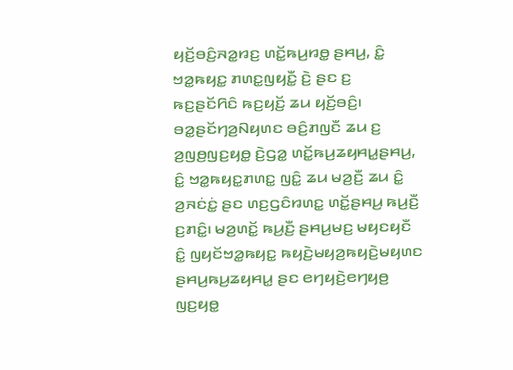ꤟꤢꤩ꤬ꤋꤢꤨ꤬ꤏꤤ꤭ꤙꤢ꤬ ꤛꤢꤩ꤭ꤒꤣ꤬ꤙꤥ꤭ ꤔꤌꤣ꤬, ꤢꤨ꤭ ꤠꤤ꤭ꤒꤟꤢ꤭ ꤊꤛꤢ꤭ꤜꤟꤢꤪ꤭ ꤢꤧ꤬ ꤔꤢ ꤢ꤬ ꤒꤢ꤬ꤔꤢꤩꤖꤢꤨ ꤒꤢ꤬ꤟꤢꤩ꤬ ꤘꤣ ꤟꤢꤩ꤬ꤋꤢꤨ꤬꤯
ꤋꤤ꤭ꤔꤢꤩꤚꤤ꤬ꤡꤟꤛꤢ ꤋꤢꤨ꤬ꤊꤜꤢꤪ ꤘꤣ ꤢ꤬ ꤤ꤬ꤜꤥ꤬ꤜꤢ꤬ꤟꤥ꤭ ꤢꤧ꤬ꤞꤤ꤭ ꤛꤢꤩ꤭ꤒꤣ꤬ꤘꤟꤌꤣ꤭ꤔꤌꤣ꤬, ꤢꤨ꤭ ꤠꤤ꤭ꤒꤟꤢ꤭ꤊꤛꤢ꤭ ꤜꤢꤨ꤭ ꤘꤣ ꤗꤤ꤬ꤢꤪ꤬ ꤘꤣ ꤢꤨ꤭ ꤤ꤬ꤏꤢꤦꤢꤦ꤭ ꤔꤢ ꤛꤢ꤬ꤞꤢꤨꤙꤛꤢ꤭ ꤛꤢꤩ꤭ꤔꤌꤣ꤬ ꤒꤣ꤬ꤢꤪ꤬ ꤢ꤬ꤊꤢꤨ꤭꤯ ꤗꤤ꤬ꤛꤢꤩ꤭ ꤒꤣ꤬ꤢꤪ꤬ ꤔꤌꤣ꤬ꤗꤢ꤬ ꤗꤟꤢꤟꤢꤪ ꤢꤨ꤭ ꤜꤟꤢꤩꤠꤤ꤭ꤒꤟꤢ꤭ ꤒꤟꤢꤧ꤬ꤗꤟꤤ꤬ꤒꤟꤢꤧ꤬ꤗꤟꤛꤢ ꤔꤌꤣ꤬ꤒꤣ꤬ꤘꤟꤌꤣ꤭ ꤔꤢ ꤕꤚꤟꤢꤧ꤬ꤕꤚꤟꤥ꤬ ꤜꤢ꤬ꤟꤥ꤭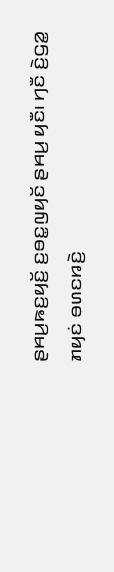ꤔꤌꤣ꤬ꤒꤢ꤬ꤟꤢꤩ꤬ ꤢ꤬ꤋꤢ꤭ꤜꤟꤢꤩ ꤔꤌꤣ꤬ ꤟꤢꤪ꤯ ꤚꤢꤪ ꤢꤧ꤬ꤞꤤ꤭ ꤊꤟꤢꤦ ꤋꤛꤢꤙꤢꤧ꤬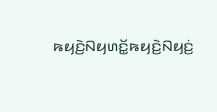ꤒꤟꤢꤧ꤬ꤡꤟꤛꤢꤩ꤭ꤒꤟꤢꤧ꤬ꤡꤟꤢꤦ꤬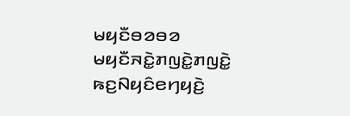ꤗꤟꤢꤪꤋꤤꤋꤤ ꤗꤟꤢꤪꤏꤢꤧ꤭ꤊꤜꤢꤧ꤭ꤊꤜꤢꤧ꤭ ꤒꤢ꤬ꤡꤟꤢꤨꤕꤚꤟꤢꤧ꤬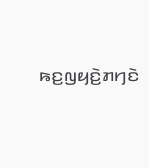ꤒꤢ꤬ꤜꤟꤢꤧ꤬ꤊꤚꤢꤧ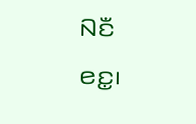ꤡꤢꤪ ꤕꤢ꤭꤯